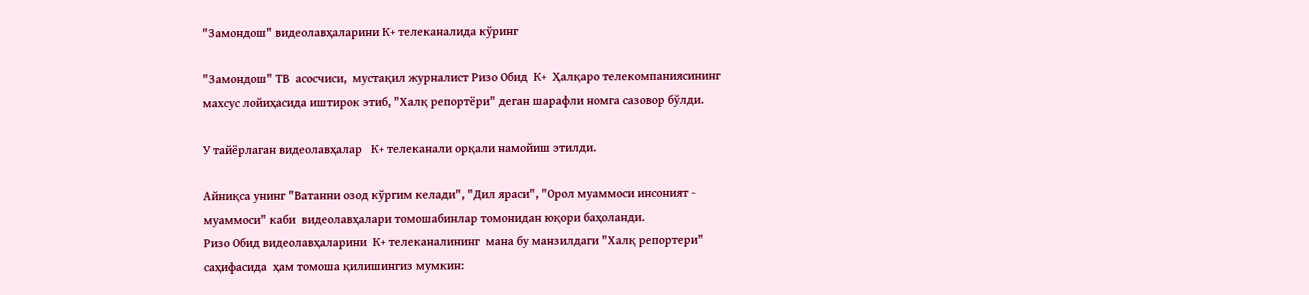"Замондош" видеолавҳаларини К+ телеканалида кўринг

"Замондош" ТВ  асосчиси,  мустақил журналист Ризо Обид  К+  Ҳалқаро телекомпаниясининг  махсус лойиҳасида иштирок этиб, "Халқ репортёри" деган шарафли номга сазовор бўлди.

У тайёрлаган видеолавҳалар   К+ телеканали орқали намойиш этилди.

Айниқса унинг "Ватанни озод кўргим келади", "Дил яраси", "Орол муаммоси инсоният - муаммоси" каби  видеолавҳалари томошабинлар томонидан юқори баҳоланди.
Ризо Обид видеолавҳаларини  К+ телеканалининг  мана бу манзилдаги "Халқ репортери" саҳифасида  ҳам томоша қилишингиз мумкин: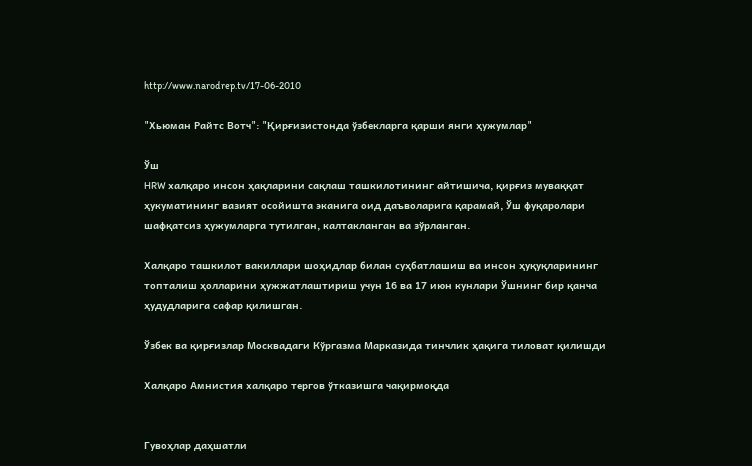http://www.narodrep.tv/17-06-2010

"Хьюман Райтс Вотч": "Қирғизистонда ўзбекларга қарши янги ҳужумлар"

Ўш
HRW халқаро инсон ҳақларини сақлаш ташкилотининг айтишича, қирғиз муваққат ҳукуматининг вазият осойишта эканига оид даъволарига қарамай, Ўш фуқаролари шафқатсиз ҳужумларга тутилган, калтакланган ва зўрланган.

Халқаро ташкилот вакиллари шоҳидлар билан суҳбатлашиш ва инсон ҳуқуқларининг топталиш ҳолларини ҳужжатлаштириш учун 16 ва 17 июн кунлари Ўшнинг бир қанча ҳудудларига сафар қилишган.

Ўзбек ва қирғизлар Москвадаги Кўргазма Марказида тинчлик ҳақига тиловат қилишди

Халқаро Амнистия халқаро тергов ўтказишга чақирмоқда


Гувоҳлар даҳшатли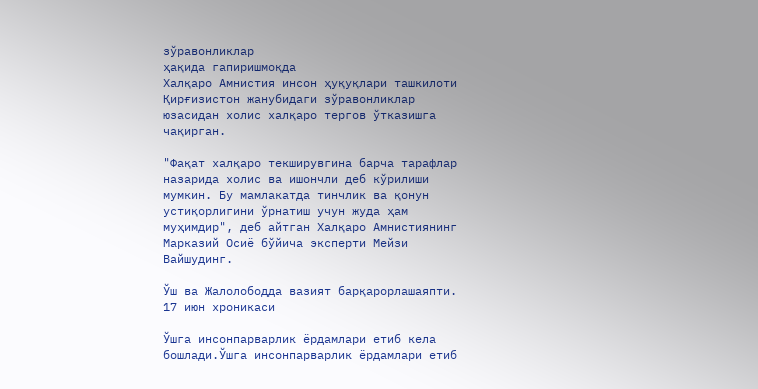зўравонликлар
ҳақида гапиришмоқда
Халқаро Амнистия инсон ҳуқуқлари ташкилоти Қирғизистон жанубидаги зўравонликлар юзасидан холис халқаро тергов ўтказишга чақирган.

"Фақат халқаро текширувгина барча тарафлар назарида холис ва ишончли деб кўрилиши мумкин. Бу мамлакатда тинчлик ва қонун устиқорлигини ўрнатиш учун жуда ҳам муҳимдир", деб айтган Халқаро Амнистиянинг Марказий Осиё бўйича эксперти Мейзи Вайшудинг.

Ўш ва Жалолободда вазият барқарорлашаяпти. 17 июн хроникаси

Ўшга инсонпарварлик ёрдамлари етиб кела бошлади.Ўшга инсонпарварлик ёрдамлари етиб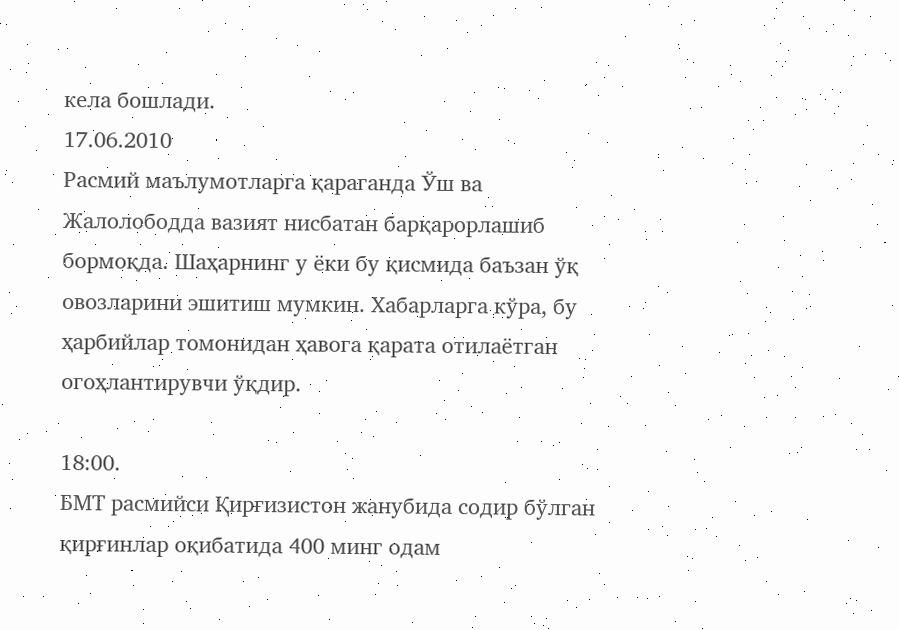кела бошлади.
17.06.2010
Расмий маълумотларга қараганда Ўш ва Жалолободда вазият нисбатан барқарорлашиб бормоқда. Шаҳарнинг у ёки бу қисмида баъзан ўқ овозларини эшитиш мумкин. Хабарларга кўра, бу ҳарбийлар томонидан ҳавога қарата отилаётган огоҳлантирувчи ўқдир.

18:00.
БМТ расмийси Қирғизистон жанубида содир бўлган қирғинлар оқибатида 400 минг одам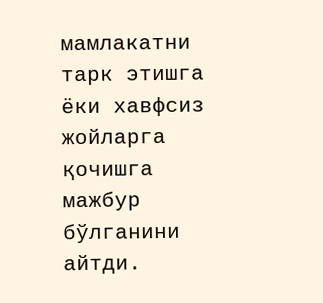мамлакатни тарк этишга ёки хавфсиз жойларга қочишга мажбур бўлганини айтди.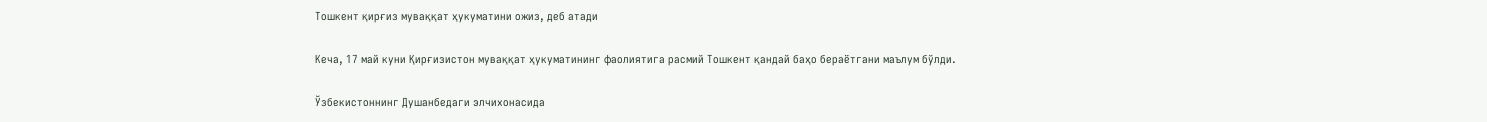Тошкент қирғиз муваққат ҳукуматини ожиз, деб атади

Кеча, 17 май куни Қирғизистон муваққат ҳукуматининг фаолиятига расмий Тошкент қандай баҳо бераётгани маълум бўлди.

Ўзбекистоннинг Душанбедаги элчихонасида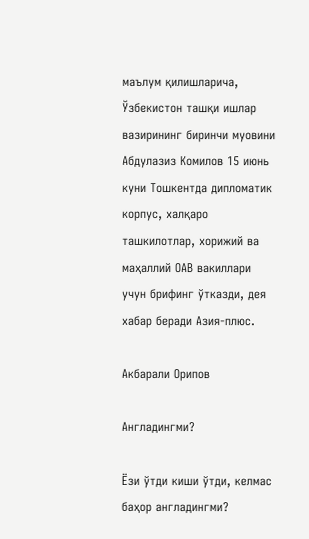маълум қилишларича, Ўзбекистон ташқи ишлар вазирининг биринчи муовини Абдулазиз Комилов 15 июнь куни Тошкентда дипломатик корпус, халқаро ташкилотлар, хорижий ва маҳаллий ОАВ вакиллари учун брифинг ўтказди, дея хабар беради Азия-плюс.

Акбарали Орипов

Англадингми?

Ёзи ўтди киши ўтди, келмас баҳор англадингми?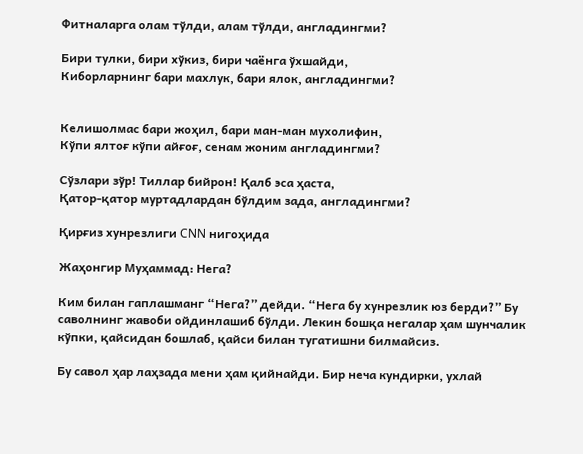Фитналарга олам тўлди, алам тўлди, англадингми?

Бири тулки, бири хўкиз, бири чаёнга ўхшайди,
Киборларнинг бари махлук, бари ялок, англадингми?


Келишолмас бари жоҳил, бари ман-ман мухолифин,
Кўпи ялтоғ кўпи айғоғ, сенам жоним англадингми?

Сўзлари зўр! Тиллар бийрон! Қалб эса ҳаста,
Қатор-қатор муртадлардан бўлдим зада, англадингми?

Қирғиз хунрезлиги CNN нигоҳида

Жаҳонгир Муҳаммад: Нега?

Ким билан гаплашманг “Нега?” дейди. “Нега бу хунрезлик юз берди?” Бу саволнинг жавоби ойдинлашиб бўлди. Лекин бошқа негалар ҳам шунчалик кўпки, қайсидан бошлаб, қайси билан тугатишни билмайсиз.

Бу савол ҳар лаҳзада мени ҳам қийнайди. Бир неча кундирки, ухлай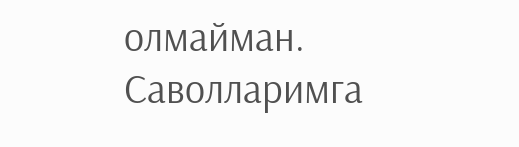олмайман. Саволларимга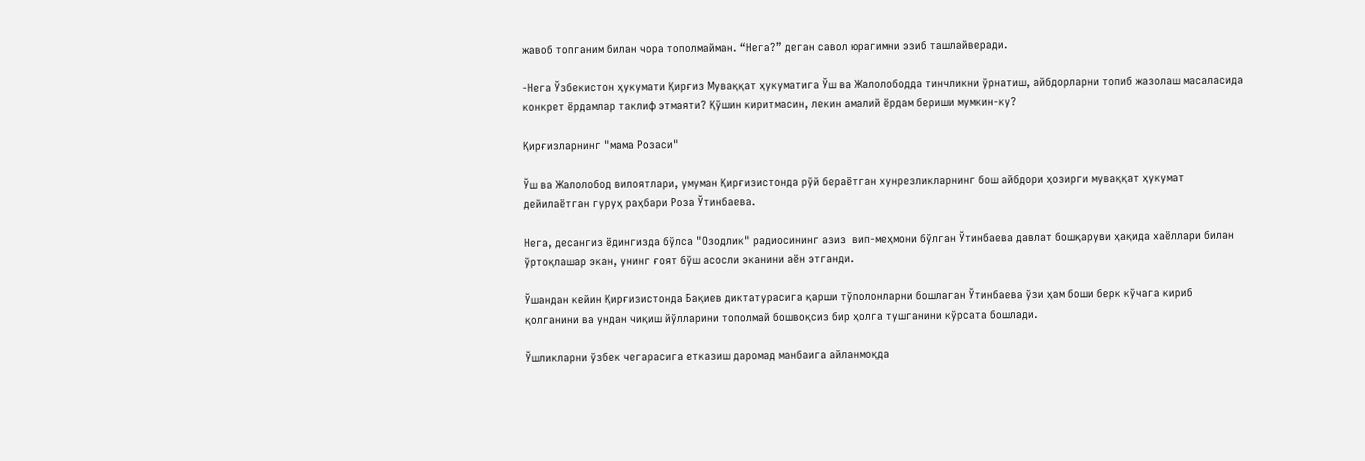жавоб топганим билан чора тополмайман. “Нега?” деган савол юрагимни эзиб ташлайверади.

-Нега Ўзбекистон ҳукумати Қирғиз Муваққат ҳукуматига Ўш ва Жалолободда тинчликни ўрнатиш, айбдорларни топиб жазолаш масаласида конкрет ёрдамлар таклиф этмаяти? Қўшин киритмасин, лекин амалий ёрдам бериши мумкин-ку?

Қирғизларнинг "мама Розаси"

Ўш ва Жалолобод вилоятлари, умуман Қирғизистонда рўй бераётган хунрезликларнинг бош айбдори ҳозирги муваққат ҳукумат дейилаётган гуруҳ раҳбари Роза Ўтинбаева.

Нега, десангиз ёдингизда бўлса "Озодлик" радиосининг азиз  вип-меҳмони бўлган Ўтинбаева давлат бошқаруви ҳақида хаёллари билан ўртоқлашар экан, унинг ғоят бўш асосли эканини аён этганди.

Ўшандан кейин Қирғизистонда Бақиев диктатурасига қарши тўполонларни бошлаган Ўтинбаева ўзи ҳам боши берк кўчага кириб қолганини ва ундан чиқиш йўлларини тополмай бошвоқсиз бир ҳолга тушганини кўрсата бошлади.

Ўшликларни ўзбек чегарасига етказиш даромад манбаига айланмоқда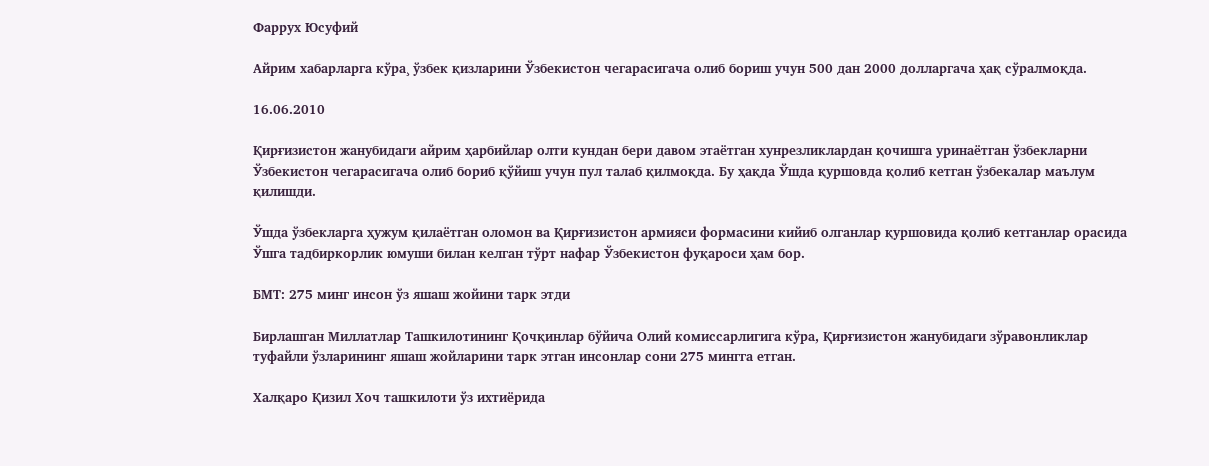Фаррух Юсуфий

Айрим хабарларга кўра¸ ўзбек қизларини Ўзбекистон чегарасигача олиб бориш учун 500 дан 2000 долларгача ҳақ сўралмоқда.

16.06.2010

Қирғизистон жанубидаги айрим ҳарбийлар олти кундан бери давом этаётган хунрезликлардан қочишга уринаётган ўзбекларни Ўзбекистон чегарасигача олиб бориб қўйиш учун пул талаб қилмоқда. Бу ҳақда Ўшда қуршовда қолиб кетган ўзбекалар маълум қилишди.

Ўшда ўзбекларга ҳужум қилаётган оломон ва Қирғизистон армияси формасини кийиб олганлар қуршовида қолиб кетганлар орасида Ўшга тадбиркорлик юмуши билан келган тўрт нафар Ўзбекистон фуқароси ҳам бор.

БМТ: 275 минг инсон ўз яшаш жойини тарк этди

Бирлашган Миллатлар Ташкилотининг Қочқинлар бўйича Олий комиссарлигига кўра, Қирғизистон жанубидаги зўравонликлар туфайли ўзларининг яшаш жойларини тарк этган инсонлар сони 275 мингга етган.

Халқаро Қизил Хоч ташкилоти ўз ихтиёрида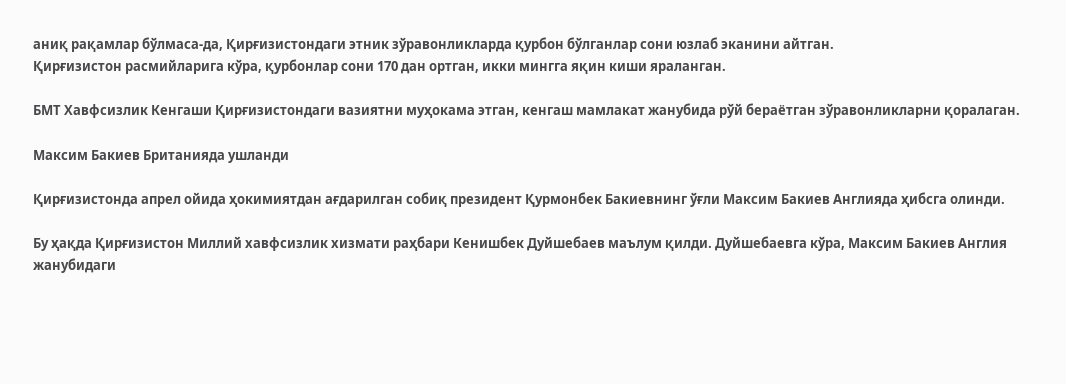аниқ рақамлар бўлмаса-да, Қирғизистондаги этник зўравонликларда қурбон бўлганлар сони юзлаб эканини айтган.
Қирғизистон расмийларига кўра, қурбонлар сони 170 дан ортган, икки мингга яқин киши яраланган.

БМТ Хавфсизлик Кенгаши Қирғизистондаги вазиятни муҳокама этган, кенгаш мамлакат жанубида рўй бераётган зўравонликларни қоралаган.

Максим Бакиев Британияда ушланди

Қирғизистонда апрел ойида ҳокимиятдан ағдарилган собиқ президент Қурмонбек Бакиевнинг ўғли Максим Бакиев Англияда ҳибсга олинди.

Бу ҳақда Қирғизистон Миллий хавфсизлик хизмати раҳбари Кенишбек Дуйшебаев маълум қилди. Дуйшебаевга кўра, Максим Бакиев Англия жанубидаги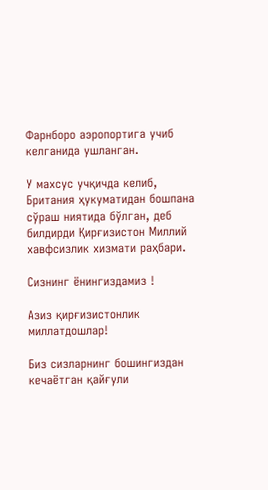Фарнборо аэропортига учиб келганида ушланган.

У махсус учқичда келиб, Британия ҳукуматидан бошпана сўраш ниятида бўлган, деб билдирди Қирғизистон Миллий хавфсизлик хизмати раҳбари.

Сизнинг ёнингиздамиз !

Азиз қирғизистонлик миллатдошлар!

Биз сизларнинг бошингиздан кечаётган қайғули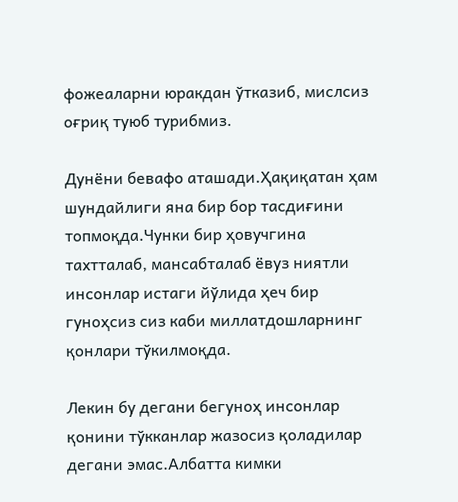фожеаларни юракдан ўтказиб, мислсиз оғриқ туюб турибмиз.

Дунёни бевафо аташади.Ҳақиқатан ҳам шундайлиги яна бир бор тасдиғини топмоқда.Чунки бир ҳовучгина тахтталаб, мансабталаб ёвуз ниятли  инсонлар истаги йўлида ҳеч бир гуноҳсиз сиз каби миллатдошларнинг қонлари тўкилмоқда.

Лекин бу дегани бегуноҳ инсонлар қонини тўкканлар жазосиз қоладилар дегани эмас.Албатта кимки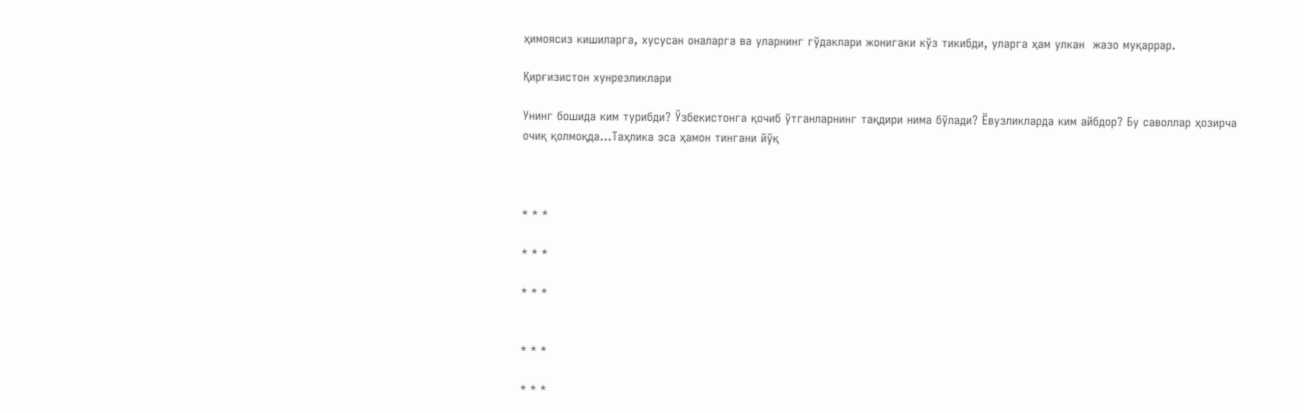ҳимоясиз кишиларга, хусусан оналарга ва уларнинг гўдаклари жонигаки кўз тикибди, уларга ҳам улкан  жазо муқаррар.

Қирғизистон хунрезликлари

Унинг бошида ким турибди? Ўзбекистонга қочиб ўтганларнинг тақдири нима бўлади? Ёвузликларда ким айбдор? Бу саволлар ҳозирча очиқ қолмоқда...Таҳлика эса ҳамон тингани йўқ



* * *

* * *

* * *


* * *

* * *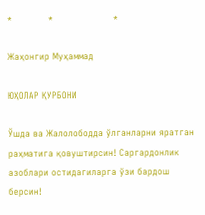*            *                    *

Жаҳонгир Муҳаммад

ЮҲОЛАР ҚУРБОНИ

Ўшда ва Жалолободда ўлганларни яратган раҳматига қовуштирсин! Саргардонлик азоблари остидагиларга ўзи бардош берсин!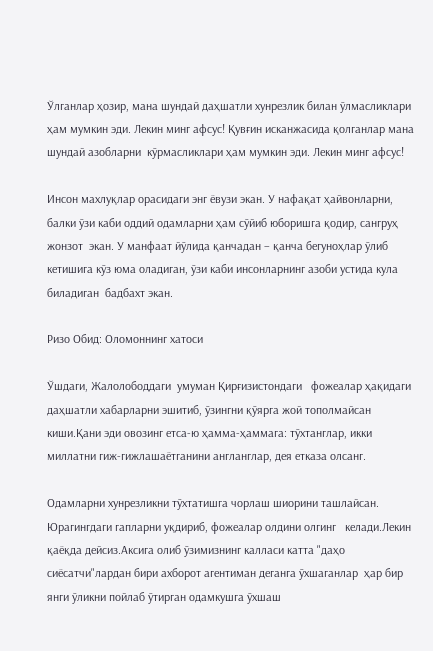Ўлганлар ҳозир, мана шундай даҳшатли хунрезлик билан ўлмасликлари ҳам мумкин эди. Лекин минг афсус! Қувғин исканжасида қолганлар мана шундай азобларни  кўрмасликлари ҳам мумкин эди. Лекин минг афсус!

Инсон махлуқлар орасидаги энг ёвузи экан. У нафақат ҳайвонларни, балки ўзи каби оддий одамларни ҳам сўйиб юборишга қодир, сангруҳ жонзот  экан. У манфаат йўлида қанчадан – қанча бегуноҳлар ўлиб кетишига кўз юма оладиган, ўзи каби инсонларнинг азоби устида кула биладиган  бадбахт экан.

Ризо Обид: Оломоннинг хатоси

Ўшдаги, Жалолободдаги  умуман Қирғизистондаги   фожеалар ҳақидаги даҳшатли хабарларни эшитиб, ўзингни қўярга жой тополмайсан киши.Қани эди овозинг етса-ю ҳамма-ҳаммага: тўхтанглар, икки миллатни гиж-гижлашаётганини англанглар, дея етказа олсанг.

Одамларни хунрезликни тўхтатишга чорлаш шиорини ташлайсан. Юрагингдаги гапларни уқдириб, фожеалар олдини олгинг   келади.Лекин қаёқда дейсиз.Аксига олиб ўзимизнинг калласи катта "даҳо сиёсатчи"лардан бири ахборот агентиман деганга ўхшаганлар  ҳар бир янги ўликни пойлаб ўтирган одамкушга ўхшаш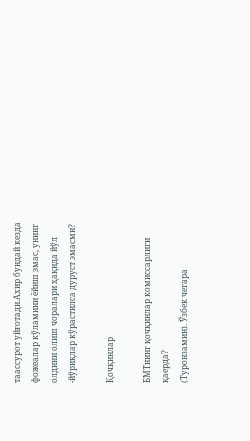таассурот уйғотади.Ахир бундай кезда фожеалар кўламини ёйиш эмас, унинг олдини олиш чоралари ҳақида йўл -йўриқлар кўрастилса дуруст эмасми?

Қочқинлар

БМТнинг қочқинлар комиссарлиги қаерда?
(Туронзамин). Ўзбек чегара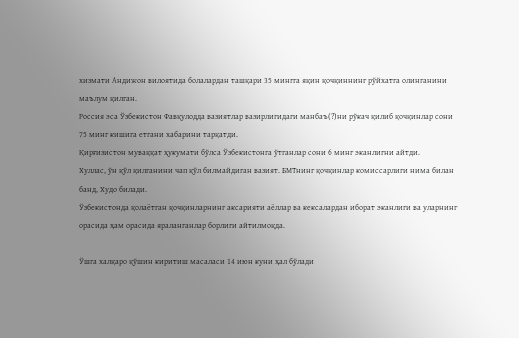хизмати Андижон вилоятида болалардан ташқари 35 мингга яқин қочқиннинг рўйхатга олинганини маълум қилган.
Россия эса Ўзбекистон Фавқулодда вазиятлар вазирлигидаги манбаъ(?)ни рўкач қилиб қочқинлар сони 75 минг кишига етгани хабарини тарқатди.
Қирғизистон муваққат ҳукумати бўлса Ўзбекистонга ўтганлар сони 6 минг эканлигни айтди.
Хуллас, ўн қўл қилганини чап қўл билмайдиган вазият. БМТнинг қочқинлар комиссарлиги нима билан банд, Худо билади.
Ўзбекистонда қолаётган қочқинларнинг аксарияти аёллар ва кексалардан иборат эканлиги ва уларнинг орасида ҳам орасида яраланганлар борлиги айтилмоқда.

Ўшга халқаро қўшин киритиш масаласи 14 июн куни ҳал бўлади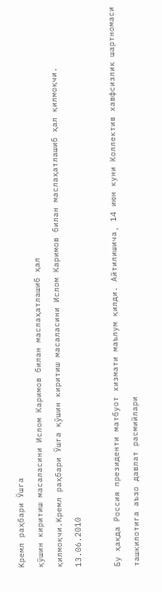Kремл раҳбари Ўшга
қўшин киритиш масаласини Ислом Каримов билан маслаҳатлашиб ҳал
қилмоқчи.Kремл раҳбари Ўшга қўшин киритиш масаласини Ислом Каримов билан маслаҳатлашиб ҳал қилмоқчи.
13.06.2010

Бу ҳақда Россия президенти матбуот хизмати маълум қилди. Айтилишича¸ 14 июн куни Коллектив хавфсизлик шартномаси ташкилотига аъзо давлат расмийлари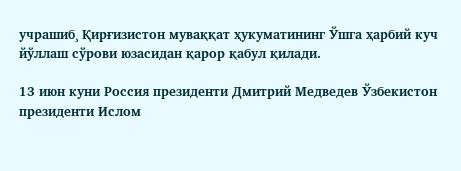учрашиб¸ Қирғизистон муваққат ҳукуматининг Ўшга ҳарбий куч йўллаш сўрови юзасидан қарор қабул қилади.

13 июн куни Россия президенти Дмитрий Медведев Ўзбекистон президенти Ислом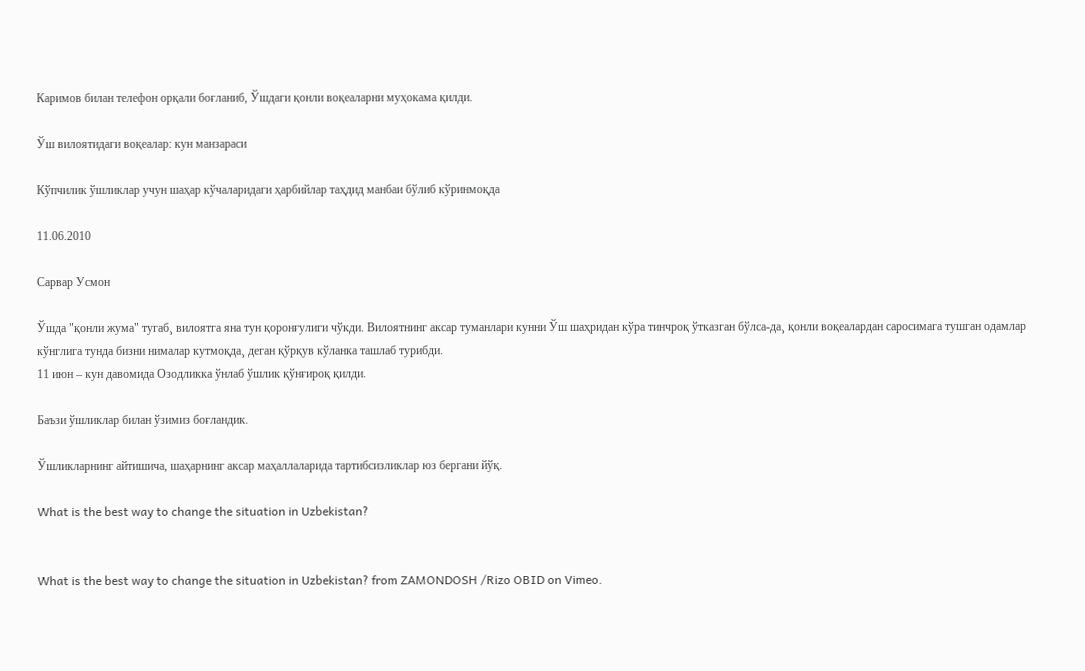Каримов билан телефон орқали боғланиб, Ўшдаги қонли воқеаларни муҳокама қилди.

Ўш вилоятидаги воқеалар: кун манзараси

Кўпчилик ўшликлар учун шаҳар кўчаларидаги ҳарбийлар таҳдид манбаи бўлиб кўринмоқда

11.06.2010

Сарвар Усмон

Ўшда "қонли жума" тугаб¸ вилоятга яна тун қоронғулиги чўкди. Вилоятнинг аксар туманлари кунни Ўш шаҳридан кўра тинчроқ ўтказган бўлса-да¸ қонли воқеалардан саросимага тушган одамлар кўнглига тунда бизни нималар кутмоқда¸ деган қўрқув кўланка ташлаб турибди.
11 июн – кун давомида Озодликка ўнлаб ўшлик қўнғироқ қилди.

Баъзи ўшликлар билан ўзимиз боғландик.

Ўшликларнинг айтишича, шаҳарнинг аксар маҳаллаларида тартибсизликлар юз бергани йўқ.

What is the best way to change the situation in Uzbekistan?


What is the best way to change the situation in Uzbekistan? from ZAMONDOSH /Rizo OBID on Vimeo.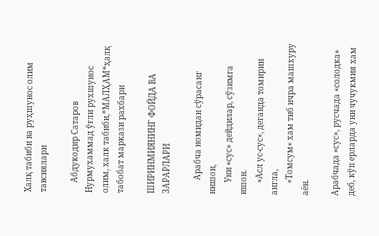Халқ табиби ва руҳшунос олим тавсиялари

     Абдукодир Сатаров Нурмухаммад ўғли рухшунос олим, халк табиби,*МАЛҲАМ*ҳалқ табобат маркази рахбари

ШИРИНМИЯНИНГ ФОЙДА ВА ЗАРАРЛАРИ

       Арабча номидан сўрасанг нишон,
      Уни «сус» дейдилар, сўзимга ишон.
      «Асл ус-сус», деганда томирин англа,
      «Томсум» хам тиб ичра машхуру аён.

Арабчада «сус», русчада «солодка» деб, кўп ерларда уни чучукмия хам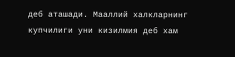деб аташади. Мааллий халкларнинг купчилиги уни кизилмия деб хам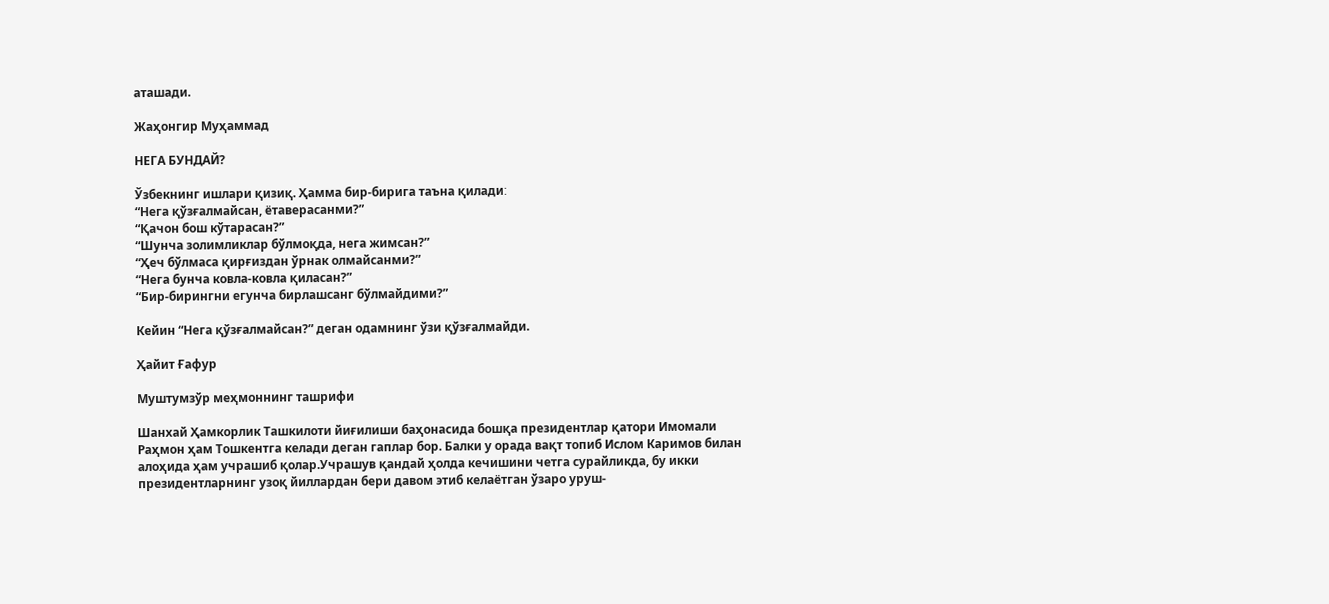аташади.

Жаҳонгир Муҳаммад

НЕГА БУНДАЙ?

Ўзбекнинг ишлари қизиқ. Ҳамма бир-бирига таъна қилади׃
“Нега қўзғалмайсан, ётаверасанми?”
“Қачон бош кўтарасан?”
“Шунча золимликлар бўлмоқда, нега жимсан?”
“Ҳеч бўлмаса қирғиздан ўрнак олмайсанми?”
“Нега бунча ковла-ковла қиласан?”
“Бир-бирингни егунча бирлашсанг бўлмайдими?”

Кейин “Нега қўзғалмайсан?” деган одамнинг ўзи қўзғалмайди.

Ҳайит Ғафур

Муштумзўр меҳмоннинг ташрифи

Шанхай Ҳамкорлик Ташкилоти йиғилиши баҳонасида бошқа президентлар қатори Имомали Раҳмон ҳам Тошкентга келади деган гаплар бор. Балки у орада вақт топиб Ислом Каримов билан алоҳида ҳам учрашиб қолар.Учрашув қандай ҳолда кечишини четга сурайликда, бу икки президентларнинг узоқ йиллардан бери давом этиб келаётган ўзаро уруш-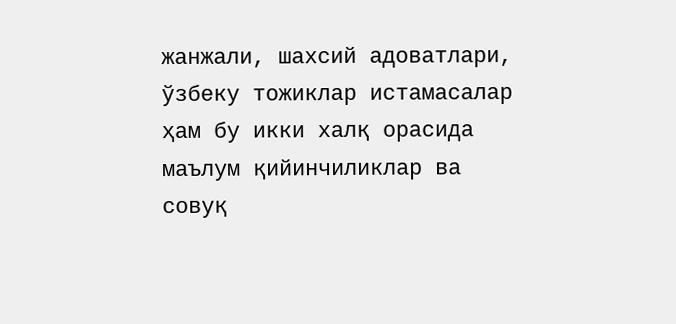жанжали, шахсий адоватлари, ўзбеку тожиклар истамасалар ҳам бу икки халқ орасида маълум қийинчиликлар ва совуқ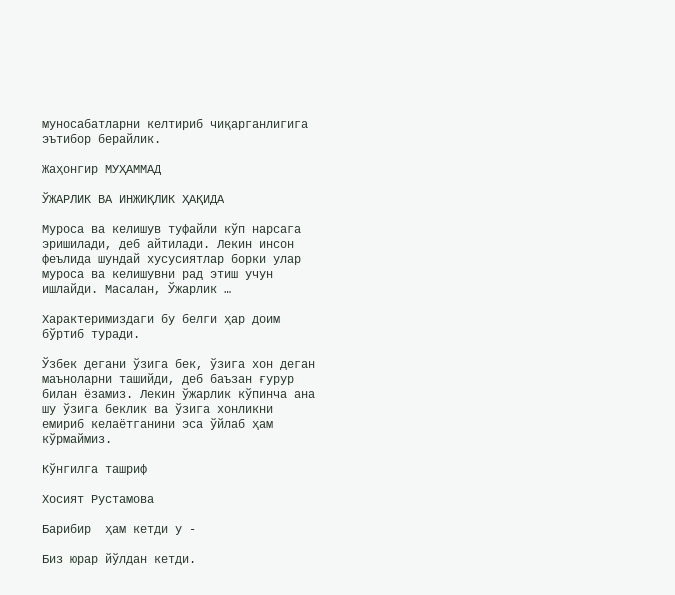муносабатларни келтириб чиқарганлигига эътибор берайлик.

Жаҳонгир МУҲАММАД

ЎЖАРЛИК ВА ИНЖИҚЛИК ҲАҚИДА

Муроса ва келишув туфайли кўп нарсага эришилади, деб айтилади. Лекин инсон феълида шундай хусусиятлар борки улар муроса ва келишувни рад этиш учун ишлайди. Масалан, Ўжарлик …

Характеримиздаги бу белги ҳар доим бўртиб туради.

Ўзбек дегани ўзига бек, ўзига хон деган маъноларни ташийди, деб баъзан ғурур билан ёзамиз. Лекин ўжарлик кўпинча ана шу ўзига беклик ва ўзига хонликни емириб келаётганини эса ўйлаб ҳам кўрмаймиз.

Кўнгилга ташриф

Хосият Рустамова

Барибир  ҳам кетди у -

Биз юрар йўлдан кетди.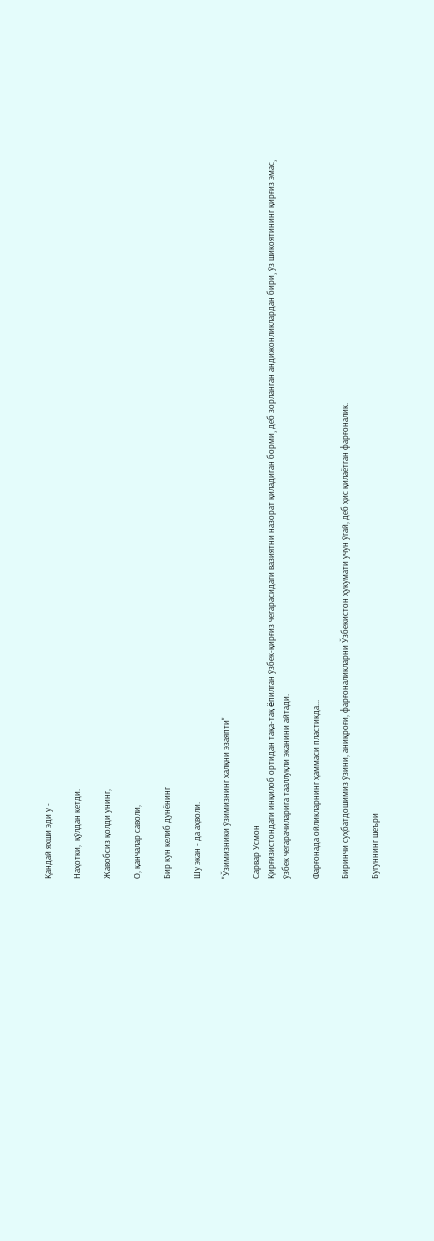Қандай яхши эди у -

Наҳотки,  қўлдан кетди.

Жавобсиз қолди унинг,

О, қанчалар саволи,

Бир кун келиб дунёнинг

Шу экан - да аҳволи.

"Ўзимизники ўзимизнинг халқни эзаяпти"

Сарвар Усмон
Қирғизистондаги инқилоб ортидан тақа-тақ ëпилган ўзбек-қирғиз чегарасидаги вазиятни назорат қиладиган борми¸ деб зорланган андижонликлардан бири¸ ўз шикоятининг қирғиз эмас¸ ўзбек чегарачиларига тааллуқли эканини айтади.

Фарғонада ойликларнинг ҳаммаси пластикда...

Биринчи суҳбатдошимиз ўзини, аниқроғи, фарғоналикларни Ўзбекистон ҳукумати учун ўгай, деб ҳис қилаётган фарғоналик.

Бугуннинг шеъри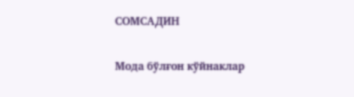СОМСАДИН

Мода бўлғон кўйнаклар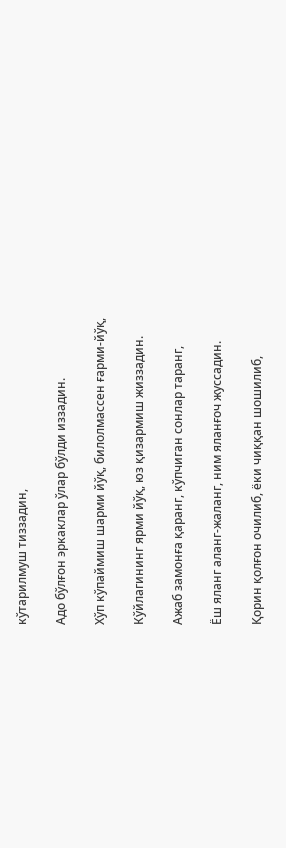кўтарилмуш тиззадин,

Адо бўлғон эркаклар ўлар бўлди иззадин.

Хўп кўпаймиш шарми йўқ, билолмассен ғарми-йўқ,

Кўйлагининг ярми йўқ, юз қизармиш жиззадин.

Ажаб замонға қаранг, кўпчиган сонлар таранг,

Ёш яланг аланг-жаланг, ним яланғоч жуссадин.

Қорин қолғон очилиб, ёки чиққан шошилиб,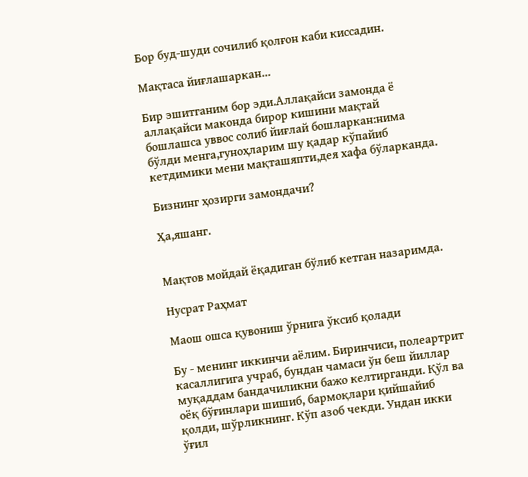Бор буд-шуди сочилиб қолғон каби киссадин.

Мақтаса йиғлашаркан...

Бир эшитганим бор эди.Аллақайси замонда ё аллақайси маконда бирор кишини мақтай бошлашса уввос солиб йиғлай бошларкан:нима бўлди менга,гуноҳларим шу қадар кўпайиб кетдимики мени мақташяпти,дея хафа бўларканда.

Бизнинг ҳозирги замондачи?

Ҳа,яшанг.


Мақтов мойдай ёқадиган бўлиб кетган назаримда.

Нусрат Раҳмат

Маош ошса қувониш ўрнига ўксиб қолади

Бу - менинг иккинчи аёлим. Биринчиси, полеартрит касаллигига учраб, бундан чамаси ўн беш йиллар муқаддам бандачиликни бажо келтирганди. Қўл ва оёқ бўғинлари шишиб, бармоқлари қийшайиб қолди, шўрликнинг. Кўп азоб чекди. Ундан икки ўғил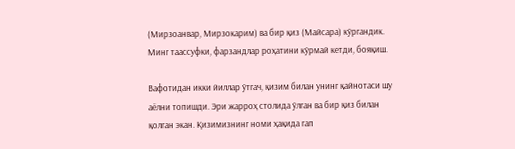(Мирзоанвар, Мирзокарим) ва бир қиз (Майсара) кўргандик. Минг таассуфки, фарзандлар роҳатини кўрмай кетди, бояқиш.

Вафотидан икки йиллар ўтгач, қизим билан унинг қайнотаси шу аёлни топишди. Эри жарроҳ столида ўлган ва бир қиз билан қолган экан. Қизимизнинг номи ҳақида гап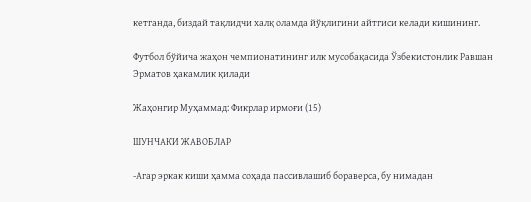кетганда, биздай тақлидчи халқ оламда йўқлигини айтгиси келади кишининг.

Футбол бўйича жаҳон чемпионатининг илк мусобақасида Ўзбекистонлик Равшан Эрматов ҳакамлик қилади

Жаҳонгир Муҳаммад: Фикрлар ирмоғи (15)

ШУНЧАКИ ЖАВОБЛАР

-Агар эркак киши ҳамма соҳада пассивлашиб бораверса, бу нимадан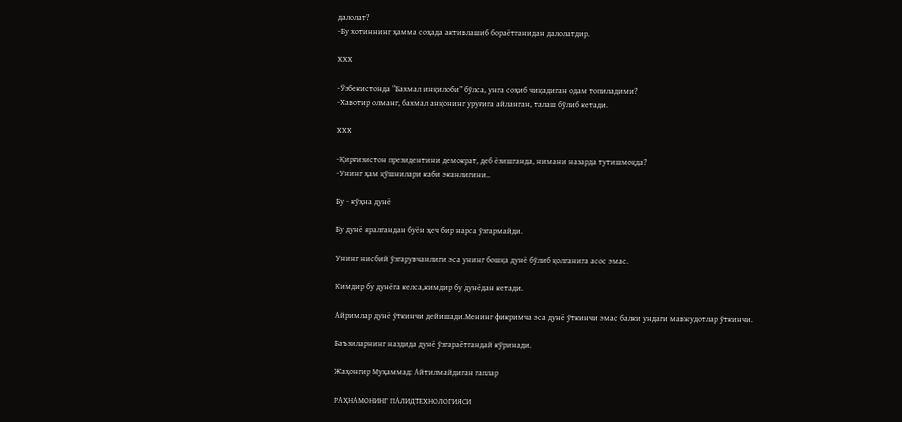далолат?
-Бу хотиннинг ҳамма соҳада активлашиб бораётганидан далолатдир.

ХХХ

-Ўзбекистонда “Бахмал инқилоби” бўлса, унга соҳиб чиқадиган одам топиладими?
-Хавотир олманг, бахмал анқонинг уруғига айланган, талаш бўлиб кетади.

ХХХ

-Қирғизистон президентини демократ, деб ёзишганда, нимани назарда тутишмоқда?
-Унинг ҳам қўшнилари каби эканлигини..

Бу - кўҳна дунё

Бу дунё яралгандан буён ҳеч бир нарса ўзгармайди.

Унинг нисбий ўзгарувчанлиги эса унинг бошқа дунё бўлиб қолганига асос эмас.

Кимдир бу дунёга келса,кимдир бу дунёдан кетади.

Айримлар дунё ўткинчи дейишади.Менинг фикримча эса дунё ўткинчи эмас балки ундаги мавжудотлар ўткинчи.

Баъзиларнинг наздида дунё ўзгараётгандай кўринади.

Жаҳонгир Муҳаммад: Айтилмайдиган гаплар

РАҲНАМОНИНГ ПАЛИДТЕХНОЛОГИЯСИ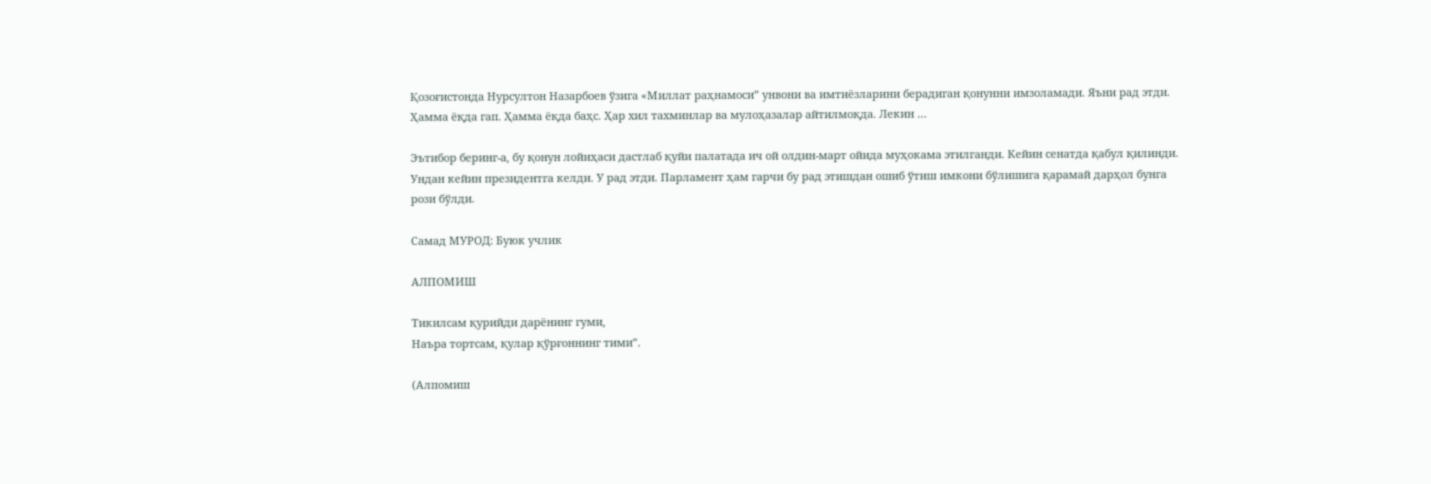Қозоғистонда Нурсултон Назарбоев ўзига «Миллат раҳнамоси” унвони ва имтиёзларини берадиган қонунни имзоламади. Яъни рад этди. Ҳамма ёқда гап. Ҳамма ёқда баҳс. Ҳар хил тахминлар ва мулоҳазалар айтилмоқда. Лекин …

Эътибор беринг-а, бу қонун лойиҳаси дастлаб қуйи палатада ич ой олдин-март ойида муҳокама этилганди. Кейин сенатда қабул қилинди. Ундан кейин президентга келди. У рад этди. Парламент ҳам гарчи бу рад этишдан ошиб ўтиш имкони бўлишига қарамай дарҳол бунга рози бўлди.

Самад МУРОД: Буюк учлик

АЛПОМИШ

Тикилсам қурийди дарёнинг гуми,
Наъра тортсам, қулар қўрғоннинг тими”.

(Алпомиш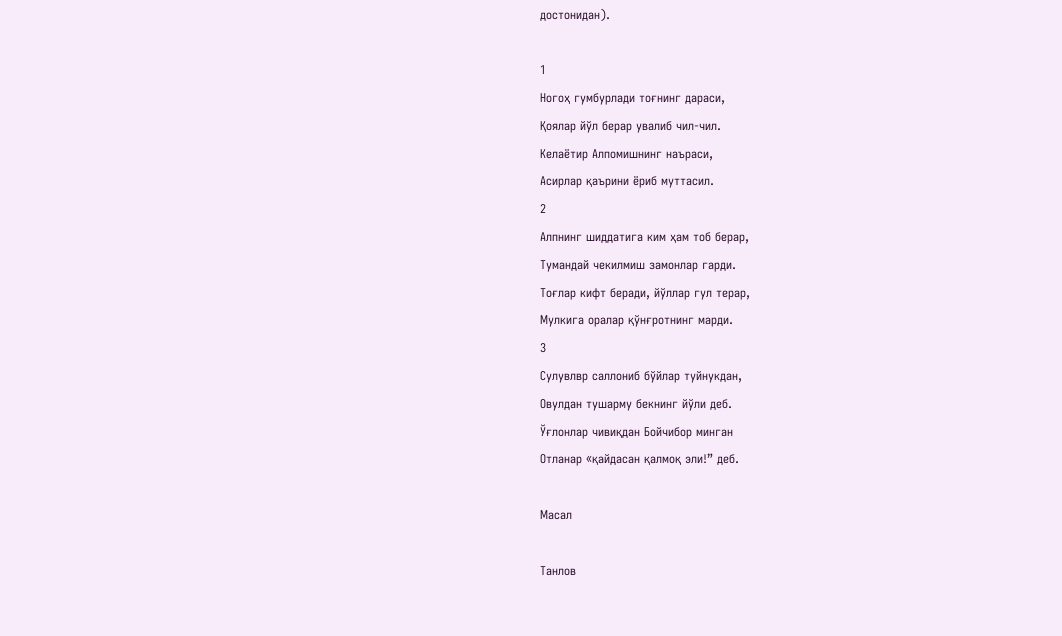достонидан).

1
Ногоҳ гумбурлади тоғнинг дараси,
Қоялар йўл берар увалиб чил-чил.
Келаётир Алпомишнинг наъраси,
Асирлар қаърини ёриб муттасил.
2
Алпнинг шиддатига ким ҳам тоб берар,
Тумандай чекилмиш замонлар гарди.
Тоғлар кифт беради, йўллар гул терар,
Мулкига оралар қўнғротнинг марди.
3
Сулувлвр саллониб бўйлар туйнукдан,
Овулдан тушарму бекнинг йўли деб.
Ўғлонлар чивиқдан Бойчибор минган
Отланар «қайдасан қалмоқ эли!” деб.

Масал

Танлов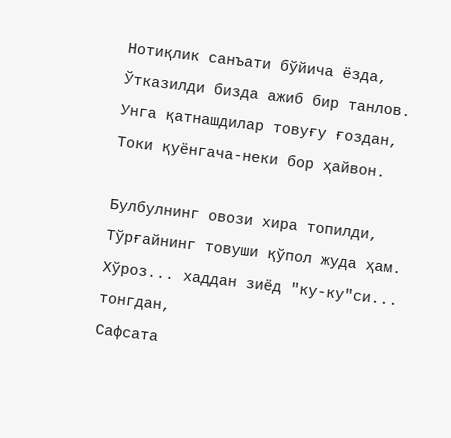Нотиқлик санъати бўйича ёзда,
Ўтказилди бизда ажиб бир танлов.
Унга қатнашдилар товуғу ғоздан,
Токи қуёнгача-неки бор ҳайвон.

Булбулнинг овози хира топилди,
Тўрғайнинг товуши қўпол жуда ҳам.
Хўроз... хаддан зиёд "ку-ку"си... тонгдан,
Сафсата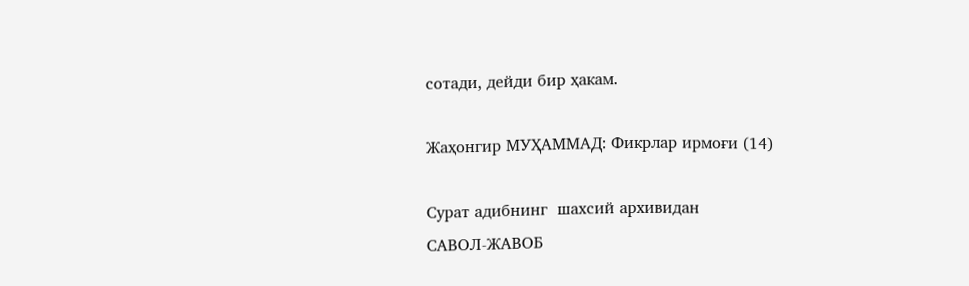сотади, дейди бир ҳакам.

Жаҳонгир МУҲАММАД: Фикрлар ирмоғи (14)

Сурат адибнинг  шахсий архивидан
САВОЛ-ЖАВОБ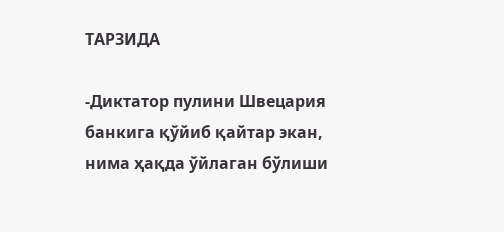ТАРЗИДА

-Диктатор пулини Швецария банкига қўйиб қайтар экан, нима ҳақда ўйлаган бўлиши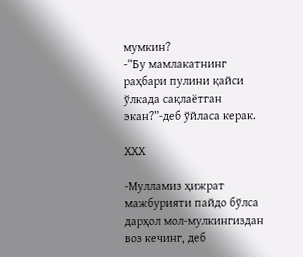мумкин?
-“Бу мамлакатнинг раҳбари пулини қайси ўлкада сақлаётган экан?”-деб ўйласа керак.

ХХХ

-Мулламиз ҳижрат мажбурияти пайдо бўлса дарҳол мол-мулкингиздан воз кечинг, деб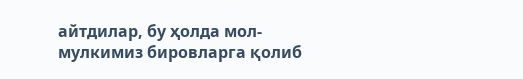айтдилар, бу ҳолда мол-мулкимиз бировларга қолиб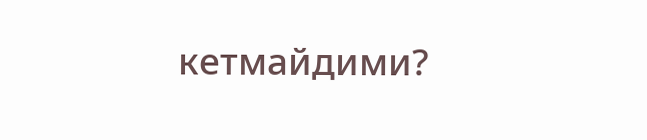кетмайдими?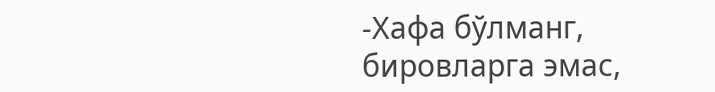-Хафа бўлманг, бировларга эмас,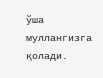ўша муллангизга қолади.